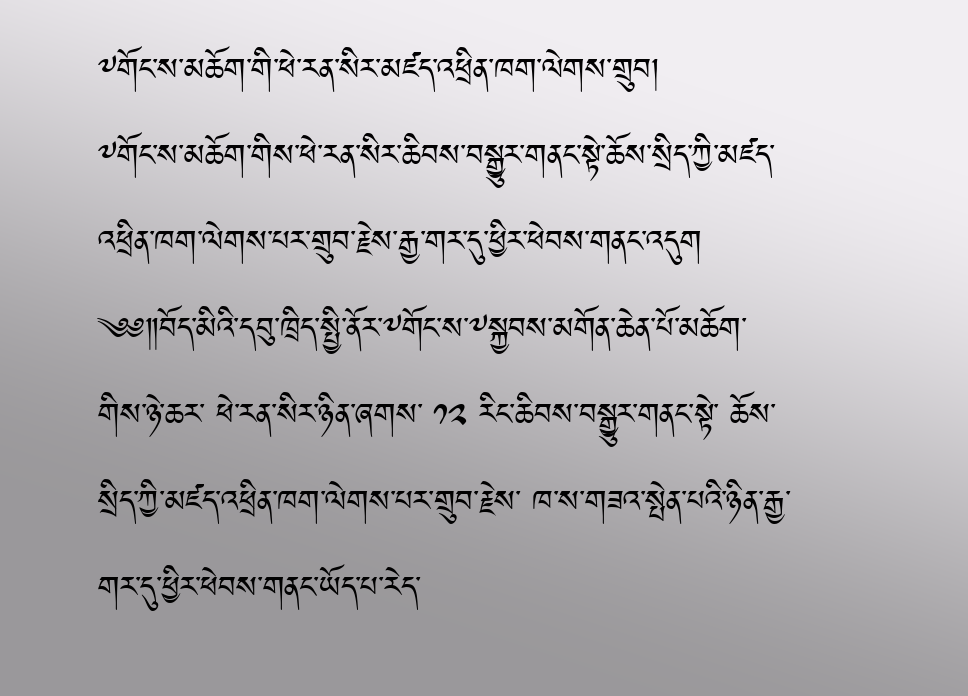༸གོང་ས་མཆོག་གི་ཕེ་རན་སིར་མཛད་འཕྲིན་ཁག་ལེགས་གྲུབ།
༸གོང་ས་མཆོག་གིས་ཕེ་རན་སིར་ཆིབས་བསྒྱུར་གནང་སྟེ་ཆོས་སྲིད་ཀྱི་མཛད་འཕྲིན་ཁག་ལེགས་པར་གྲུབ་རྗེས་རྒྱ་གར་དུ་ཕྱིར་ཕེབས་གནང་འདུག
༄༅༎བོད་མིའི་དབུ་ཁྲིད་སྤྱི་ནོར་༸གོང་ས་༸སྐྱབས་མགོན་ཆེན་པོ་མཆོག་གིས་ཉེ་ཆར་ ཕེ་རན་སིར་ཉིན་ཞགས་ ༡༢ རིང་ཆིབས་བསྒྱུར་གནང་སྟེ་ ཆོས་སྲིད་ཀྱི་མཛད་འཕྲིན་ཁག་ལེགས་པར་གྲུབ་རྗེས་ ཁ་ས་གཟའ་སྤེན་པའི་ཉིན་རྒྱ་གར་དུ་ཕྱིར་ཕེབས་གནང་ཡོད་པ་རེད་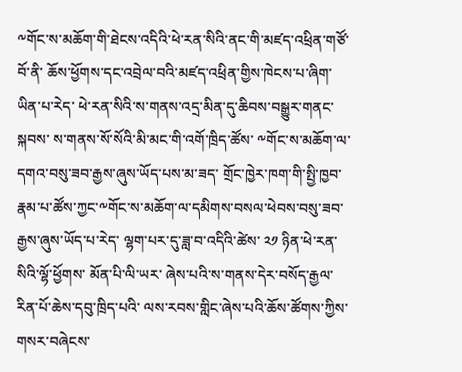༸གོང་ས་མཆོག་གི་ཐེངས་འདིའི་ཕེ་རན་སིའི་ནང་གི་མཛད་འཕྲིན་གཙོ་བོ་ནི་ ཆོས་ཕྱོགས་དང་འབྲེལ་བའི་མཛད་འཕྲིན་གྱིས་ཁེངས་པ་ཞིག་ཡིན་པ་རེད་ ཕེ་རན་སིའི་ས་གནས་འདྲ་མིན་དུ་ཆིབས་བསྒྱུར་གནང་སྐབས་ ས་གནས་སོ་སོའི་མི་མང་གི་འགོ་ཁྲིད་ཚོས་ ༸གོང་ས་མཆོག་ལ་དགའ་བསུ་ཟབ་རྒྱས་ཞུས་ཡོད་པས་མ་ཟད་ གྲོང་ཁྱེར་ཁག་གི་སྤྱི་ཁྱབ་རྣམ་པ་ཚོས་ཀྱང་༸གོང་ས་མཆོག་ལ་དམིགས་བསལ་ཕེབས་བསུ་ཟབ་རྒྱས་ཞུས་ཡོད་པ་རེད་ ལྷག་པར་དུ་ཟླ་བ་འདིའི་ཚེས་ ༢༡ ཉིན་ཕེ་རན་སིའི་ལྷོ་ཕྱོགས་ མོན་པི་ལི་ཡར་ ཞེས་པའི་ས་གནས་དེར་བསོད་རྒྱལ་རིན་པོ་ཆེས་དབུ་ཁྲིད་པའི་ ལས་རབས་གླིང་ཞེས་པའི་ཆོས་ཚོགས་ཀྱིས་གསར་བཞེངས་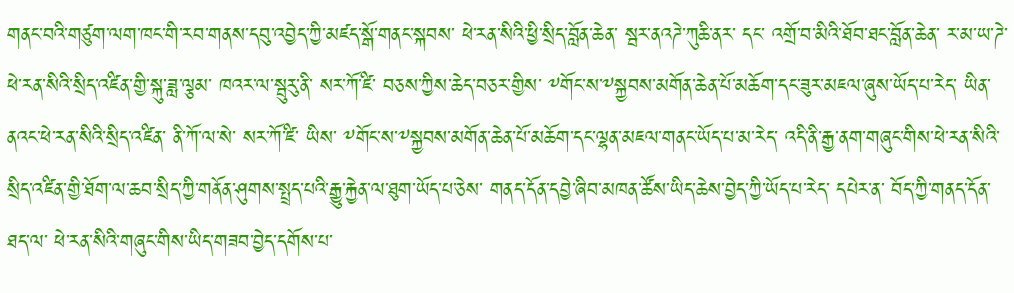གནང་བའི་གཙུག་ལག་ཁང་གི་རབ་གནས་དབུ་འབྱེད་ཀྱི་མཛད་སྒོ་གནང་སྐབས་ ཕེ་རན་སིའི་ཕྱི་སྲིད་བློན་ཆེན་ སྦར་ནའཌེ་ཀུཆི་ནར་ དང་ འགྲོ་བ་མིའི་ཐོབ་ཐང་བློན་ཆེན་ ར་མ་ཡ་ཌེ་ ཕེ་རན་སིའི་སྲིད་འཛིན་གྱི་སྐུ་ཟླ་ལྕམ་ ཁའར་ལ་སྦུརུ་ནི་ སར་ཀོ་ཛི་ བཅས་ཀྱིས་ཆེད་བཅར་གྱིས་ ༸གོང་ས་༸སྐྱབས་མགོན་ཆེན་པོ་མཆོག་དང་ཟུར་མཇལ་ཞུས་ཡོད་པ་རེད་ ཡིན་ནའང་ཕེ་རན་སིའི་སྲིད་འཛིན་ ནི་ཀོ་ལ་སེ་ སར་ཀོ་ཛི་ ཡིས་ ༸གོང་ས་༸སྐྱབས་མགོན་ཆེན་པོ་མཆོག་དང་ལྷན་མཇལ་གནང་ཡོད་པ་མ་རེད་ འདི་ནི་རྒྱ་ནག་གཞུང་གིས་ཕེ་རན་སིའི་སྲིད་འཛིན་གྱི་ཐོག་ལ་ཆབ་སྲིད་ཀྱི་གནོན་ཤུགས་སྤྲད་པའི་རྒྱུ་རྐྱེན་ལ་ཐུག་ཡོད་པ་ཅེས་ གནད་དོན་དབྱེ་ཞིབ་མཁན་ཚོས་ཡིད་ཆེས་བྱེད་ཀྱི་ཡོད་པ་རེད་ དཔེར་ན་ བོད་ཀྱི་གནད་དོན་ཐད་ལ་ ཕེ་རན་སིའི་གཞུང་གིས་ཡིད་གཟབ་བྱེད་དགོས་པ་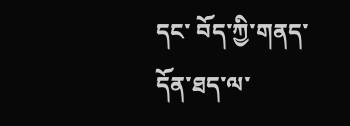དང་ བོད་ཀྱི་གནད་དོན་ཐད་ལ་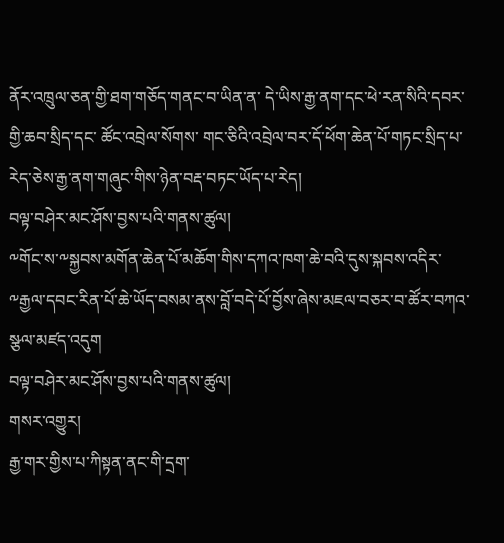ནོར་འཁྲུལ་ཅན་གྱི་ཐག་གཅོད་གནང་བ་ཡིན་ན་ དེ་ཡིས་རྒྱ་ནག་དང་ཕེ་རན་སིའི་དབར་གྱི་ཆབ་སྲིད་དང་ ཚོང་འབྲེལ་སོགས་ གང་ཅིའི་འབྲེལ་བར་དོ་ཕོག་ཆེན་པོ་གཏང་སྲིད་པ་རེད་ཅེས་རྒྱ་ནག་གཞུང་གིས་ཉེན་བརྡ་བཏང་ཡོད་པ་རེད།
བལྟ་བཤེར་མང་ཤོས་བྱས་པའི་གནས་ཚུལ།
༸གོང་ས་༸སྐྱབས་མགོན་ཆེན་པོ་མཆོག་གིས་དཀའ་ཁག་ཆེ་བའི་དུས་སྐབས་འདིར་༸རྒྱལ་དབང་རིན་པོ་ཆེ་ཡོད་བསམ་ནས་བློ་བདེ་པོ་བྱོས་ཞེས་མཇལ་བཅར་བ་ཚོར་བཀའ་སྩལ་མཛད་འདུག
བལྟ་བཤེར་མང་ཤོས་བྱས་པའི་གནས་ཚུལ།
གསར་འགྱུར།
རྒྱ་གར་གྱིས་པ་ཀིསྟན་ནང་གི་དྲག་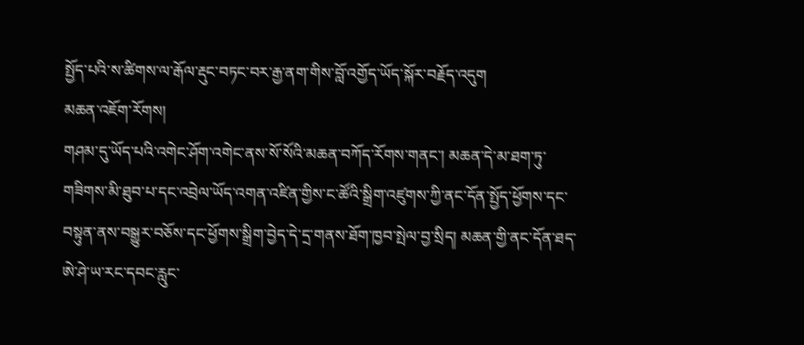སྤྱོད་པའི་ས་ཚིགས་ལ་རྒོལ་རྡུང་བཏང་བར་རྒྱ་ནག་གིས་བློ་འགྱོད་ཡོད་སྐོར་བརྗོད་འདུག
མཆན་འཇོག་རོགས།
གཤམ་དུ་ཡོད་པའི་འགེང་ཤོག་འགེང་ནས་སོ་སོའི་མཆན་བཀོད་རོགས་གནང་། མཆན་དེ་མ་ཐག་ཏུ་གཟིགས་མི་ཐུབ་པ་དང་འབྲེལ་ཡོད་འགན་འཛིན་གྱིས་ང་ཚོའི་སྒྲིག་འཛུགས་ཀྱི་ནང་དོན་སྤྱོད་ཕྱོགས་དང་བསྟུན་ནས་བསྒྱུར་བཅོས་དང་ཕྱོགས་སྒྲིག་བྱེད་དེ་དྲ་གནས་ཐོག་ཁྱབ་སྤེལ་བྱ་སྲིད། མཆན་གྱི་ནང་དོན་ཐད་ཨེ་ཤེ་ཡ་རང་དབང་རླུང་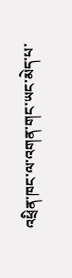འཕྲིན་ཁང་ལ་འགན་གང་ཡང་མེད་པ་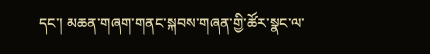དང་། མཆན་གཞག་གནང་སྐབས་གཞན་གྱི་ཚོར་སྣང་ལ་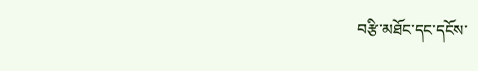བརྩི་མཐོང་དང་དངོས་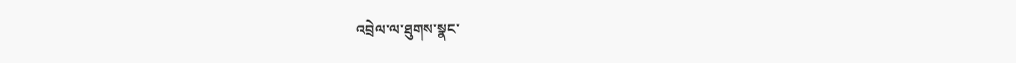འབྲེལ་ལ་ཐུགས་སྣང་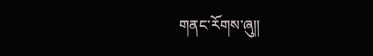གནང་རོགས་ཞུ༎